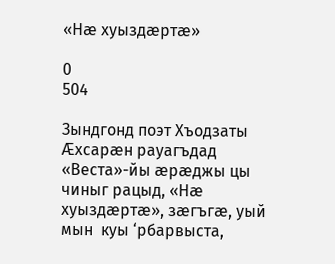«Нӕ хуыздӕртӕ»

0
504

Зындгонд поэт Хъодзаты Ӕхсарӕн рауагъдад «Веста»-йы ӕрӕджы цы чиныг рацыд, «Нӕ хуыздӕртӕ», зӕгъгӕ, уый мын  куы ‘рбарвыста,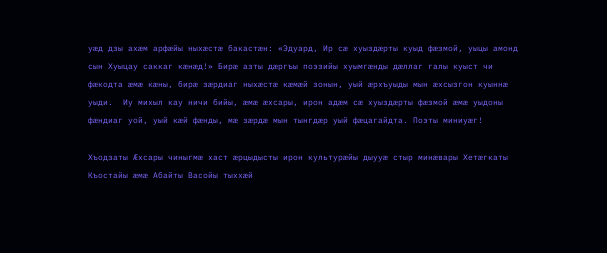уӕд дзы ахӕм арфӕйы ныхӕстӕ бакастӕн: «Эдуард, Ир сӕ хуыздӕрты куыд фӕзмой, уыцы амонд сын Хуыцау саккаг кӕнӕд!» Бирӕ азты дӕргъы поэзийы хуымгӕнды дӕллаг галы куыст чи фӕкодта ӕмӕ кӕны, бирӕ зӕрдиаг ныхӕстӕ кӕмӕй зонын, уый ӕрхъуыды мын ӕхсызгон куыннӕ уыди.  Иу михыл кау ничи бийы, ӕмӕ ӕхсары, ирон адӕм сӕ хуыздӕрты фӕзмой ӕмӕ уыдоны фӕндиаг уой, уый кӕй фӕнды, мӕ зӕрдӕ мын тынгдӕр уый фӕцагайдта. Поэты миниуӕг!

Хъодзаты Ӕхсары чиныгмӕ хаст ӕрцыдысты ирон культурӕйы дыууӕ стыр минӕвары Хетӕгкаты Къостайы ӕмӕ Абайты Васойы тыххӕй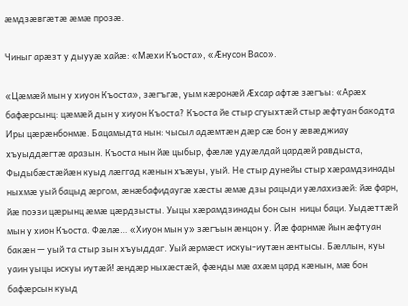ӕмдзӕвгӕтӕ ӕмӕ прозӕ.

Чиныг арӕзт у дыууӕ хайӕ: «Мӕхи Къоста», «Ӕнусон Васо».

«Цӕмӕй мын у хиуон Къоста», зӕгъгӕ, уым кӕронӕй Ӕхсар афтӕ зӕгъы: «Арӕх бафӕрсынц: цӕмӕй дын у хиуон Къоста? Къоста йе стыр сгуыхтӕй стыр ӕфтуан бакодта Иры цӕрӕнбонмӕ. Бацамыдта нын: чысыл адӕмтӕн дӕр сӕ бон у ӕвӕджиау хъуыддӕгтӕ аразын. Къоста нын йӕ цыбыр, фӕлӕ удуӕлдай цардӕй равдыста, Фыдыбӕстӕйӕн куыд лӕггад кӕнын хъӕуы, уый. Не стыр дунейы стыр хӕрамдзинады ныхмӕ уый бацыд ӕргом, ӕнӕбафидаугӕ хӕсты ӕмӕ дзы рацыди уӕлахизӕй: йӕ фарн, йӕ поэзи цӕрынц ӕмӕ цӕрдзысты. Уыцы хӕрамдзинады бон сын  ницы баци. Уыдӕттӕй мын у хион Къоста. Фӕлӕ… «Хиуон мын у» зӕгъын ӕнцон у. Йӕ фарнмӕ йын ӕфтуан бакӕн — уый та стыр зын хъуыддаг. Уый ӕрмӕст искуы-иутӕн ӕнтысы. Бӕллын, куы уаин уыцы искуы иутӕй! ӕндӕр ныхӕстӕй, фӕнды мӕ ахӕм цард кӕнын, мӕ бон бафӕрсын куыд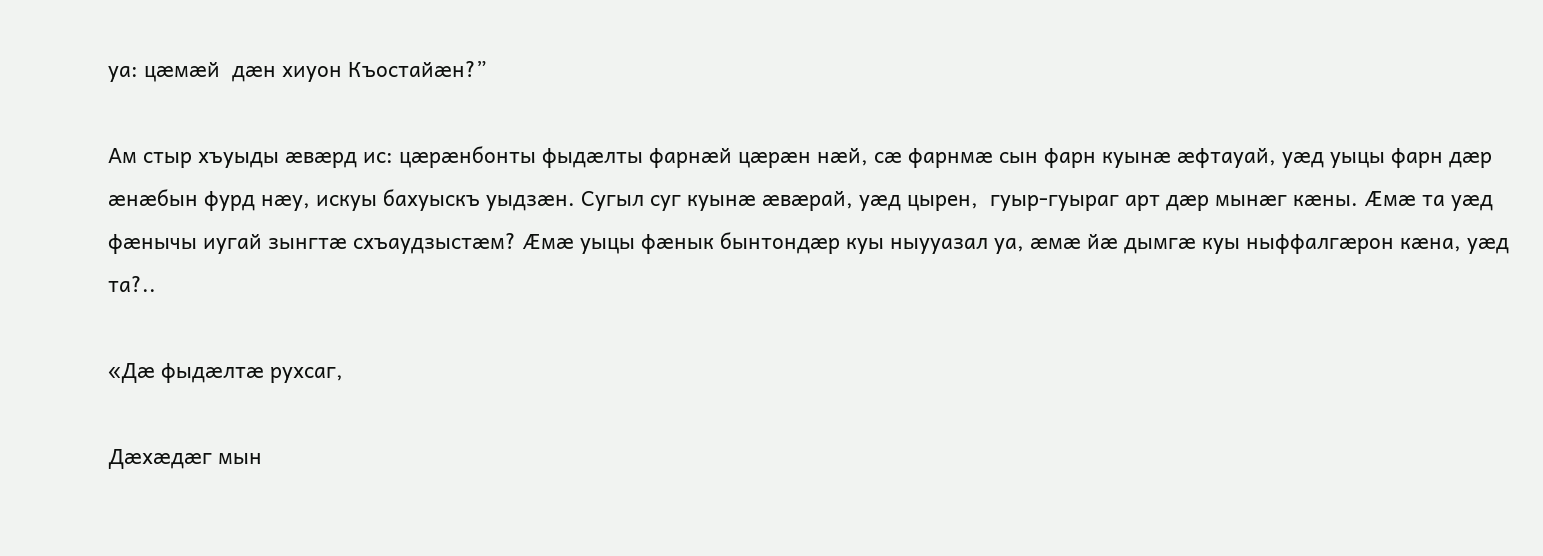уа: цӕмӕй  дӕн хиуон Къостайӕн?”

Ам стыр хъуыды ӕвӕрд ис: цӕрӕнбонты фыдӕлты фарнӕй цӕрӕн нӕй, сӕ фарнмӕ сын фарн куынӕ ӕфтауай, уӕд уыцы фарн дӕр ӕнӕбын фурд нӕу, искуы бахуыскъ уыдзӕн. Сугыл суг куынӕ ӕвӕрай, уӕд цырен,  гуыр-гуыраг арт дӕр мынӕг кӕны. Ӕмӕ та уӕд фӕнычы иугай зынгтӕ схъаудзыстӕм? Ӕмӕ уыцы фӕнык бынтондӕр куы ныууазал уа, ӕмӕ йӕ дымгӕ куы ныффалгӕрон кӕна, уӕд та?..

«Дӕ фыдӕлтӕ рухсаг,

Дӕхӕдӕг мын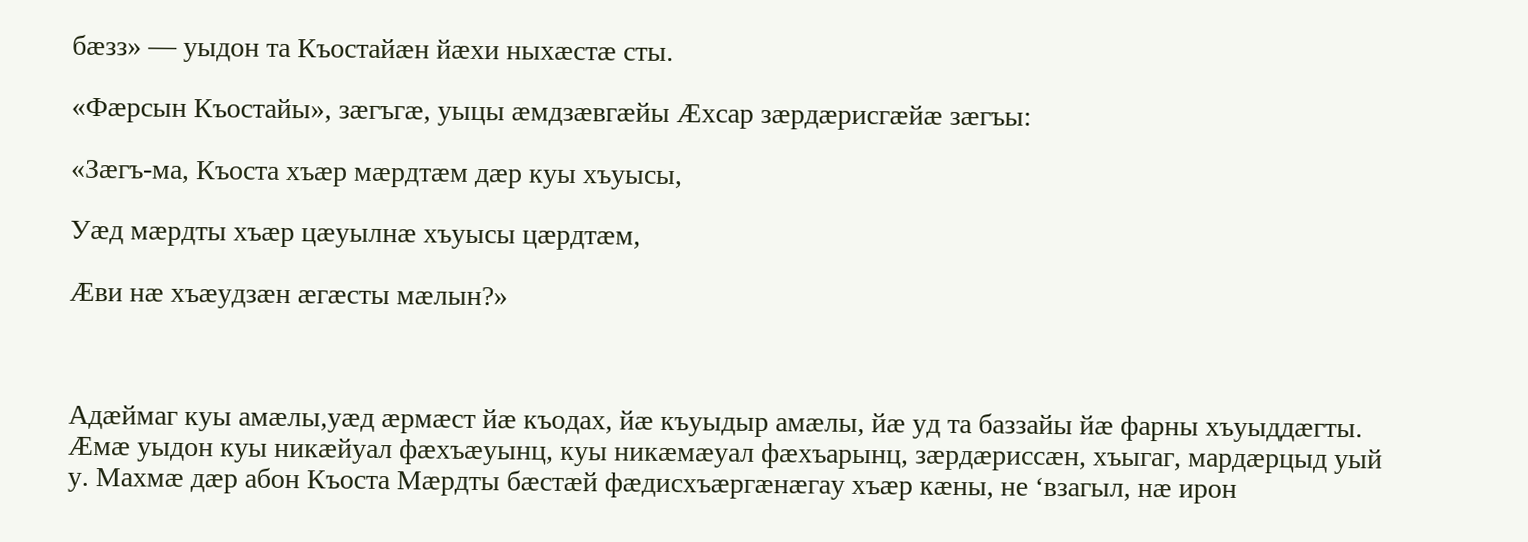бӕзз» — уыдон та Къостайӕн йӕхи ныхӕстӕ сты.

«Фӕрсын Къостайы», зӕгъгӕ, уыцы ӕмдзӕвгӕйы Ӕхсар зӕрдӕрисгӕйӕ зӕгъы:

«Зӕгъ-ма, Къоста хъӕр мӕрдтӕм дӕр куы хъуысы,

Уӕд мӕрдты хъӕр цӕуылнӕ хъуысы цӕрдтӕм,

Ӕви нӕ хъӕудзӕн ӕгӕсты мӕлын?»



Адӕймаг куы амӕлы,уӕд ӕрмӕст йӕ къодах, йӕ къуыдыр амӕлы, йӕ уд та баззайы йӕ фарны хъуыддӕгты. Ӕмӕ уыдон куы никӕйуал фӕхъӕуынц, куы никӕмӕуал фӕхъарынц, зӕрдӕриссӕн, хъыгаг, мардӕрцыд уый у. Махмӕ дӕр абон Къоста Мӕрдты бӕстӕй фӕдисхъӕргӕнӕгау хъӕр кӕны, не ‘взагыл, нӕ ирон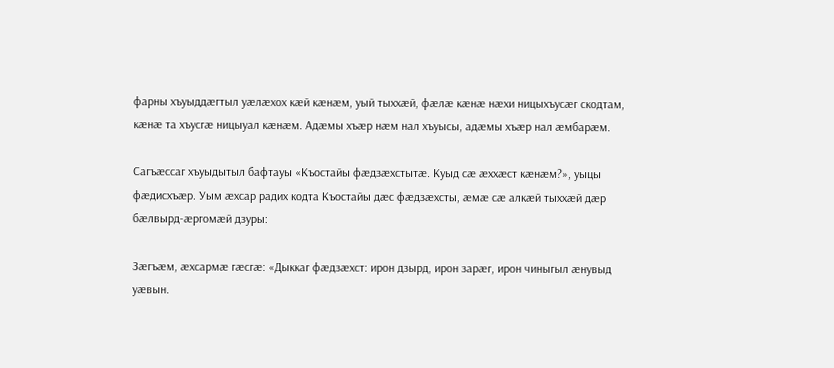фарны хъуыддӕгтыл уӕлӕхох кӕй кӕнӕм, уый тыххӕй, фӕлӕ кӕнӕ нӕхи ницыхъусӕг скодтам, кӕнӕ та хъусгӕ ницыуал кӕнӕм. Адӕмы хъӕр нӕм нал хъуысы, адӕмы хъӕр нал ӕмбарӕм.

Сагъӕссаг хъуыдытыл бафтауы «Къостайы фӕдзӕхстытӕ. Куыд сӕ ӕххӕст кӕнӕм?», уыцы фӕдисхъӕр. Уым ӕхсар радих кодта Къостайы дӕс фӕдзӕхсты, ӕмӕ сӕ алкӕй тыххӕй дӕр бӕлвырд-ӕргомӕй дзуры:

Зӕгъӕм, ӕхсармӕ гӕсгӕ: «Дыккаг фӕдзӕхст: ирон дзырд, ирон зарӕг, ирон чиныгыл ӕнувыд уӕвын.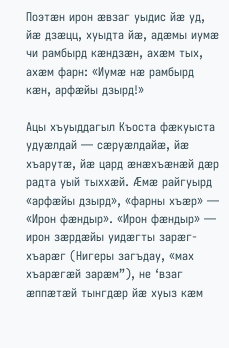Поэтӕн ирон ӕвзаг уыдис йӕ уд, йӕ дзӕцц, хуыдта йӕ, адӕмы иумӕ чи рамбырд кӕндзӕн, ахӕм тых, ахӕм фарн: «Иумӕ нӕ рамбырд кӕн, арфӕйы дзырд!»

Ацы хъуыддагыл Къоста фӕкуыста удуӕлдай — сӕруӕлдайӕ, йӕ хъарутӕ, йӕ цард ӕнӕхъӕнӕй дӕр радта уый тыххӕй. Ӕмӕ райгуырд «арфӕйы дзырд», «фарны хъӕр» — «Ирон фӕндыр». «Ирон фӕндыр» — ирон зӕрдӕйы уидӕгты зарӕг-хъарӕг (Нигеры загъдау, «мах хъарӕгӕй зарӕм”), не ‘взаг ӕппӕтӕй тынгдӕр йӕ хуыз кӕм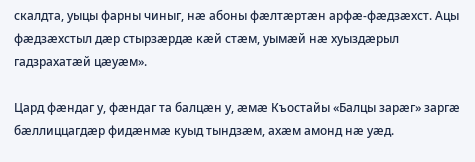скалдта, уыцы фарны чиныг, нӕ абоны фӕлтӕртӕн арфӕ-фӕдзӕхст. Ацы фӕдзӕхстыл дӕр стырзӕрдӕ кӕй стӕм, уымӕй нӕ хуыздӕрыл гадзрахатӕй цӕуӕм».

Цард фӕндаг у, фӕндаг та балцӕн у, ӕмӕ Къостайы «Балцы зарӕг» заргӕ бӕллиццагдӕр фидӕнмӕ куыд тындзӕм, ахӕм амонд нӕ уӕд.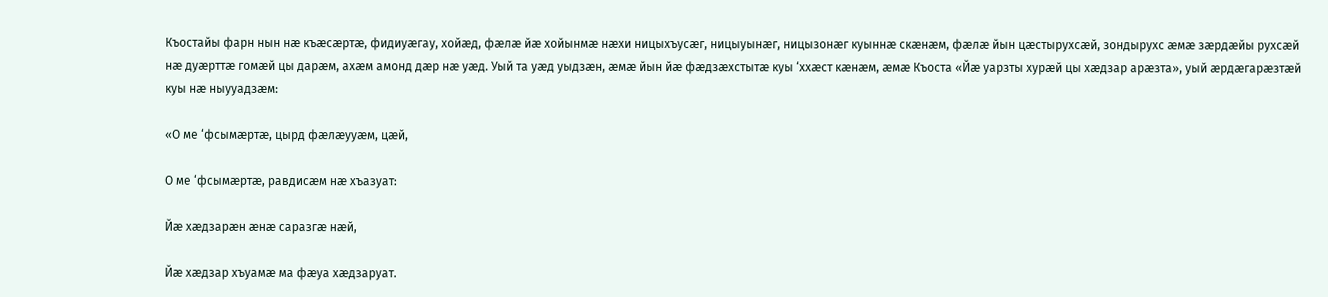Къостайы фарн нын нӕ къӕсӕртӕ, фидиуӕгау, хойӕд, фӕлӕ йӕ хойынмӕ нӕхи ницыхъусӕг, ницыуынӕг, ницызонӕг куыннӕ скӕнӕм, фӕлӕ йын цӕстырухсӕй, зондырухс ӕмӕ зӕрдӕйы рухсӕй нӕ дуӕрттӕ гомӕй цы дарӕм, ахӕм амонд дӕр нӕ уӕд. Уый та уӕд уыдзӕн, ӕмӕ йын йӕ фӕдзӕхстытӕ куы ‘ххӕст кӕнӕм, ӕмӕ Къоста «Йӕ уарзты хурӕй цы хӕдзар арӕзта», уый ӕрдӕгарӕзтӕй куы нӕ ныууадзӕм:

«О ме ‘фсымӕртӕ, цырд фӕлӕууӕм, цӕй,

О ме ‘фсымӕртӕ, равдисӕм нӕ хъазуат:

Йӕ хӕдзарӕн ӕнӕ саразгӕ нӕй,

Йӕ хӕдзар хъуамӕ ма фӕуа хӕдзаруат.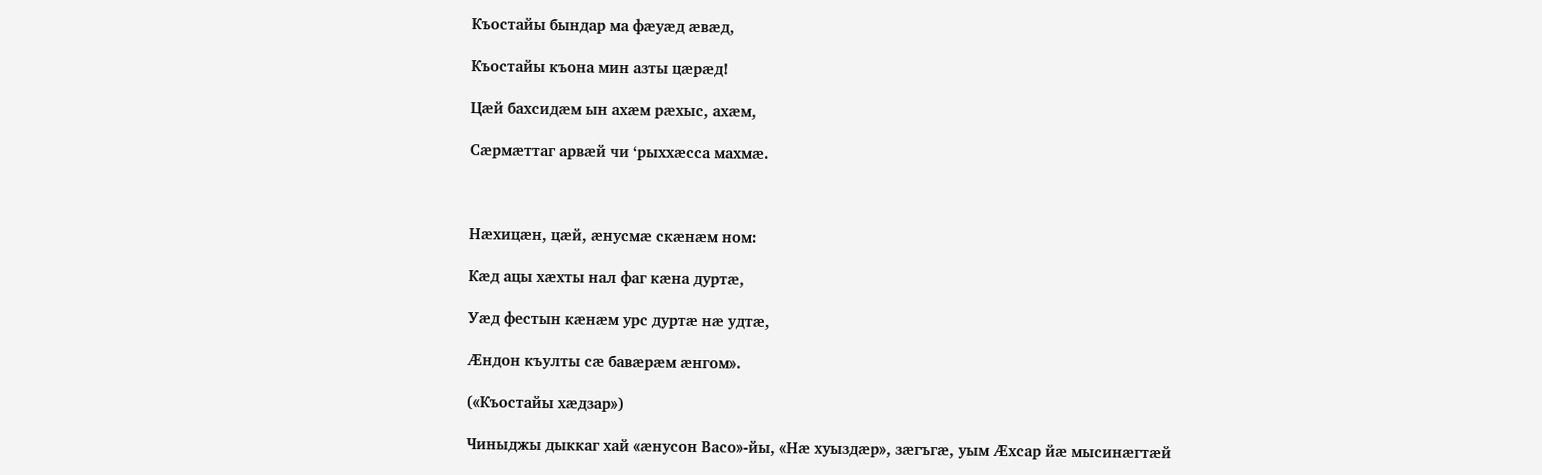Къостайы бындар ма фӕуӕд ӕвӕд,

Къостайы къона мин азты цӕрӕд!

Цӕй бахсидӕм ын ахӕм рӕхыс, ахӕм,

Сӕрмӕттаг арвӕй чи ‘рыххӕсса махмӕ.



Нӕхицӕн, цӕй, ӕнусмӕ скӕнӕм ном:

Кӕд ацы хӕхты нал фаг кӕна дуртӕ,

Уӕд фестын кӕнӕм урс дуртӕ нӕ удтӕ,

Ӕндон къулты сӕ бавӕрӕм ӕнгом».

(«Къостайы хӕдзар»)

Чиныджы дыккаг хай «ӕнусон Васо»-йы, «Нӕ хуыздӕр», зӕгъгӕ, уым Ӕхсар йӕ мысинӕгтӕй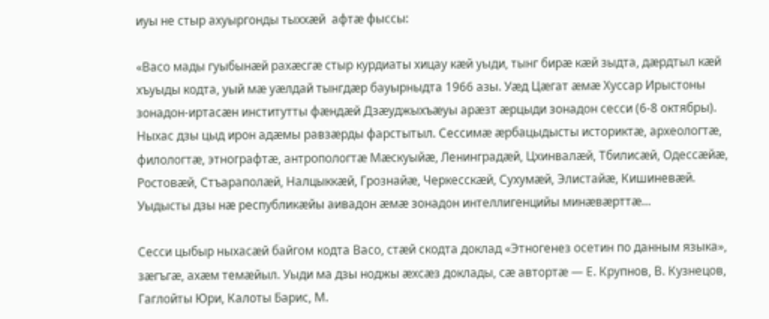иуы не стыр ахуыргонды тыххӕй  афтӕ фыссы:

«Васо мады гуыбынӕй рахӕсгӕ стыр курдиаты хицау кӕй уыди, тынг бирӕ кӕй зыдта, дӕрдтыл кӕй хъуыды кодта, уый мӕ уӕлдай тынгдӕр бауырныдта 1966 азы. Уӕд Цӕгат ӕмӕ Хуссар Ирыстоны зонадон-иртасӕн институтты фӕндӕй Дзӕуджыхъӕуы арӕзт ӕрцыди зонадон сесси (6-8 октябры). Ныхас дзы цыд ирон адӕмы равзӕрды фарстытыл. Сессимӕ ӕрбацыдысты историктӕ, археологтӕ, филологтӕ, этнографтӕ, антропологтӕ Мӕскуыйӕ, Ленинградӕй, Цхинвалӕй, Тбилисӕй, Одессӕйӕ, Ростовӕй, Стъараполӕй, Налцыккӕй, Грознайӕ, Черкесскӕй, Сухумӕй, Элистайӕ, Кишиневӕй. Уыдысты дзы нӕ республикӕйы аивадон ӕмӕ зонадон интеллигенцийы минӕвӕрттӕ…

Сесси цыбыр ныхасӕй байгом кодта Васо, стӕй скодта доклад «Этногенез осетин по данным языка», зӕгъгӕ, ахӕм темӕйыл. Уыди ма дзы ноджы ӕхсӕз доклады, сӕ автортӕ — Е. Крупнов, В. Кузнецов, Гаглойты Юри, Калоты Барис, М.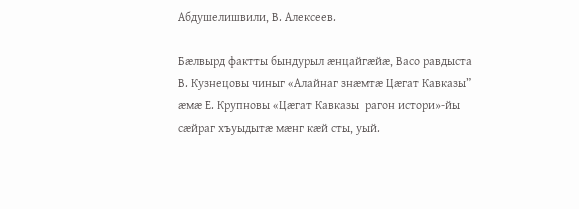Абдушелишвили, В. Алексеев.

Бӕлвырд фактты бындурыл ӕнцайгӕйӕ, Васо равдыста В. Кузнецовы чиныг «Алайнаг знӕмтӕ Цӕгат Кавказы” ӕмӕ Е. Крупновы «Цӕгат Кавказы  рагон истори»-йы сӕйраг хъуыдытӕ мӕнг кӕй сты, уый.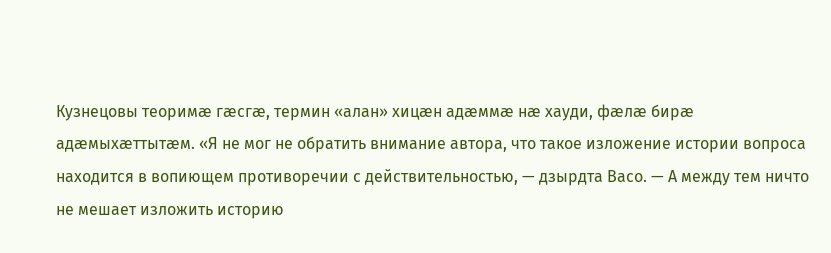Кузнецовы теоримӕ гӕсгӕ, термин «алан» хицӕн адӕммӕ нӕ хауди, фӕлӕ бирӕ адӕмыхӕттытӕм. «Я не мог не обратить внимание автора, что такое изложение истории вопроса находится в вопиющем противоречии с действительностью, — дзырдта Васо. — А между тем ничто не мешает изложить историю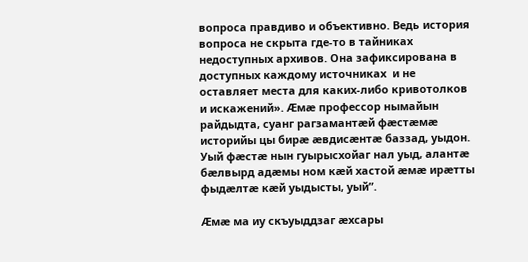вопроса правдиво и объективно. Ведь история вопроса не скрыта где-то в тайниках недоступных архивов. Она зафиксирована в доступных каждому источниках  и не оставляет места для каких-либо кривотолков и искажений». Ӕмӕ профессор нымайын райдыдта, суанг рагзамантӕй фӕстӕмӕ историйы цы бирӕ ӕвдисӕнтӕ баззад, уыдон. Уый фӕстӕ нын гуырысхойаг нал уыд, алантӕ бӕлвырд адӕмы ном кӕй хастой ӕмӕ ирӕтты фыдӕлтӕ кӕй уыдысты, уый”.

Ӕмӕ ма иу скъуыддзаг ӕхсары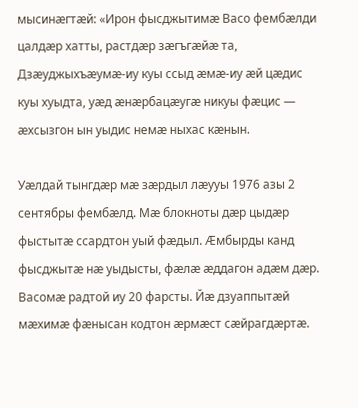мысинӕгтӕй: «Ирон фысджытимӕ Васо фембӕлди цалдӕр хатты, растдӕр зӕгъгӕйӕ та, Дзӕуджыхъӕумӕ-иу куы ссыд ӕмӕ-иу ӕй цӕдис куы хуыдта, уӕд ӕнӕрбацӕугӕ никуы фӕцис — ӕхсызгон ын уыдис немӕ ныхас кӕнын.

Уӕлдай тынгдӕр мӕ зӕрдыл лӕууы 1976 азы 2 сентябры фембӕлд. Мӕ блокноты дӕр цыдӕр фыстытӕ ссардтон уый фӕдыл. Ӕмбырды канд фысджытӕ нӕ уыдысты, фӕлӕ ӕддагон адӕм дӕр. Васомӕ радтой иу 20 фарсты. Йӕ дзуаппытӕй мӕхимӕ фӕнысан кодтон ӕрмӕст сӕйрагдӕртӕ.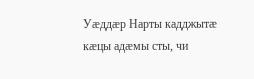Уӕддӕр Нарты кадджытӕ кӕцы адӕмы сты, чи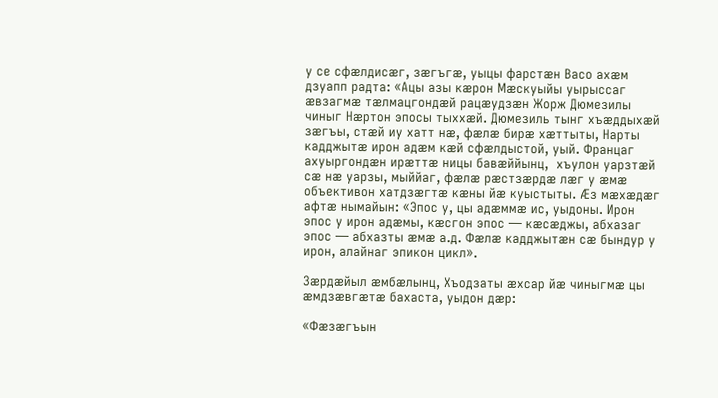у се сфӕлдисӕг, зӕгъгӕ, уыцы фарстӕн Васо ахӕм дзуапп радта: «Ацы азы кӕрон Мӕскуыйы уырыссаг ӕвзагмӕ тӕлмацгондӕй рацӕудзӕн Жорж Дюмезилы чиныг Нӕртон эпосы тыххӕй. Дюмезиль тынг хъӕддыхӕй зӕгъы, стӕй иу хатт нӕ, фӕлӕ бирӕ хӕттыты, Нарты кадджытӕ ирон адӕм кӕй сфӕлдыстой, уый. Францаг ахуыргондӕн ирӕттӕ ницы бавӕййынц,  хъулон уарзтӕй сӕ нӕ уарзы, мыййаг, фӕлӕ рӕстзӕрдӕ лӕг у ӕмӕ объективон хатдзӕгтӕ кӕны йӕ куыстыты. Ӕз мӕхӕдӕг афтӕ нымайын: «Эпос у, цы адӕммӕ ис, уыдоны. Ирон эпос у ирон адӕмы, кӕсгон эпос — кӕсӕджы, абхазаг эпос — абхазты ӕмӕ а.д. Фӕлӕ кадджытӕн сӕ бындур у ирон, алайнаг эпикон цикл».

Зӕрдӕйыл ӕмбӕлынц, Хъодзаты ӕхсар йӕ чиныгмӕ цы ӕмдзӕвгӕтӕ бахаста, уыдон дӕр:

«Фӕзӕгъын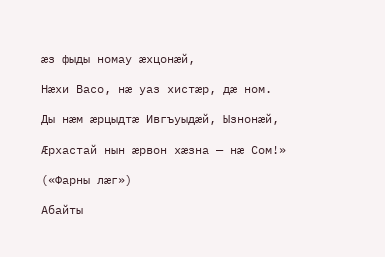ӕз фыды номау ӕхцонӕй,

Нӕхи Васо, нӕ уаз хистӕр, дӕ ном.

Ды нӕм ӕрцыдтӕ Ивгъуыдӕй, Ызнонӕй,

Ӕрхастай нын ӕрвон хӕзна — нӕ Сом!»

(«Фарны лӕг»)

Абайты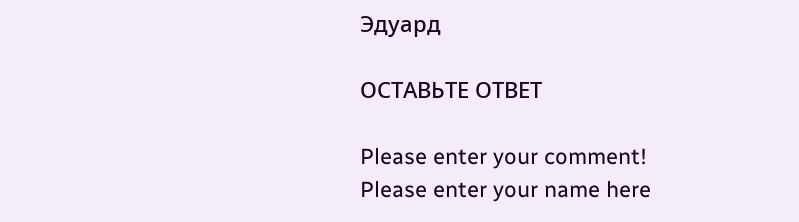Эдуард

ОСТАВЬТЕ ОТВЕТ

Please enter your comment!
Please enter your name here